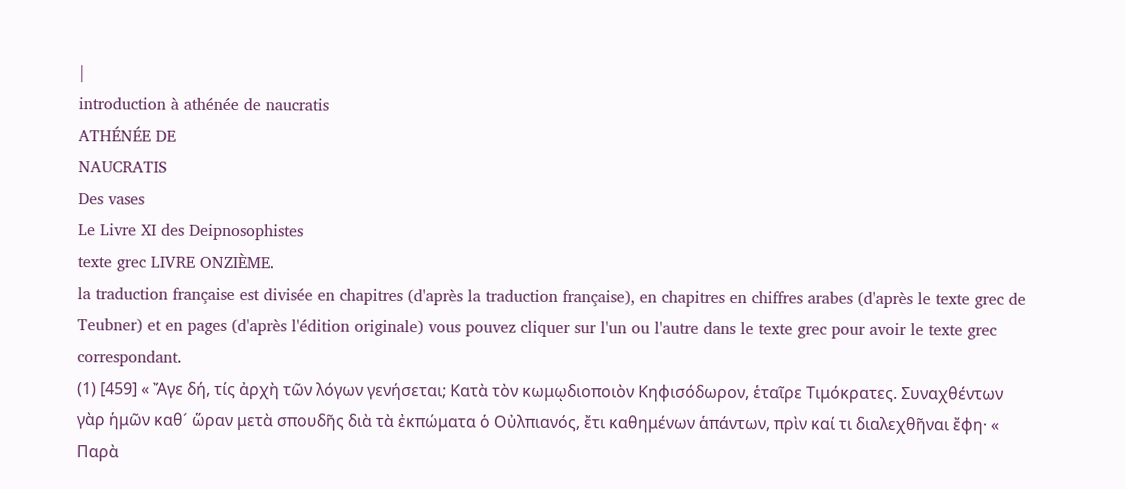|
introduction à athénée de naucratis
ATHÉNÉE DE
NAUCRATIS
Des vases
Le Livre XI des Deipnosophistes
texte grec LIVRE ONZIÈME.
la traduction française est divisée en chapitres (d'après la traduction française), en chapitres en chiffres arabes (d'après le texte grec de Teubner) et en pages (d'après l'édition originale) vous pouvez cliquer sur l'un ou l'autre dans le texte grec pour avoir le texte grec correspondant.
(1) [459] « Ἄγε δή, τίς ἀρχὴ τῶν λόγων γενήσεται; Κατὰ τὸν κωμῳδιοποιὸν Κηφισόδωρον, ἑταῖρε Τιμόκρατες. Συναχθέντων γὰρ ἡμῶν καθ´ ὥραν μετὰ σπουδῆς διὰ τὰ ἐκπώματα ὁ Οὐλπιανός, ἔτι καθημένων ἁπάντων, πρὶν καί τι διαλεχθῆναι ἔφη· « Παρὰ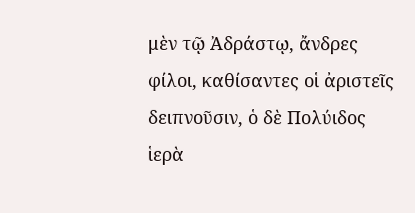μὲν τῷ Ἀδράστῳ, ἄνδρες φίλοι, καθίσαντες οἱ ἀριστεῖς δειπνοῦσιν, ὁ δὲ Πολύιδος ἱερὰ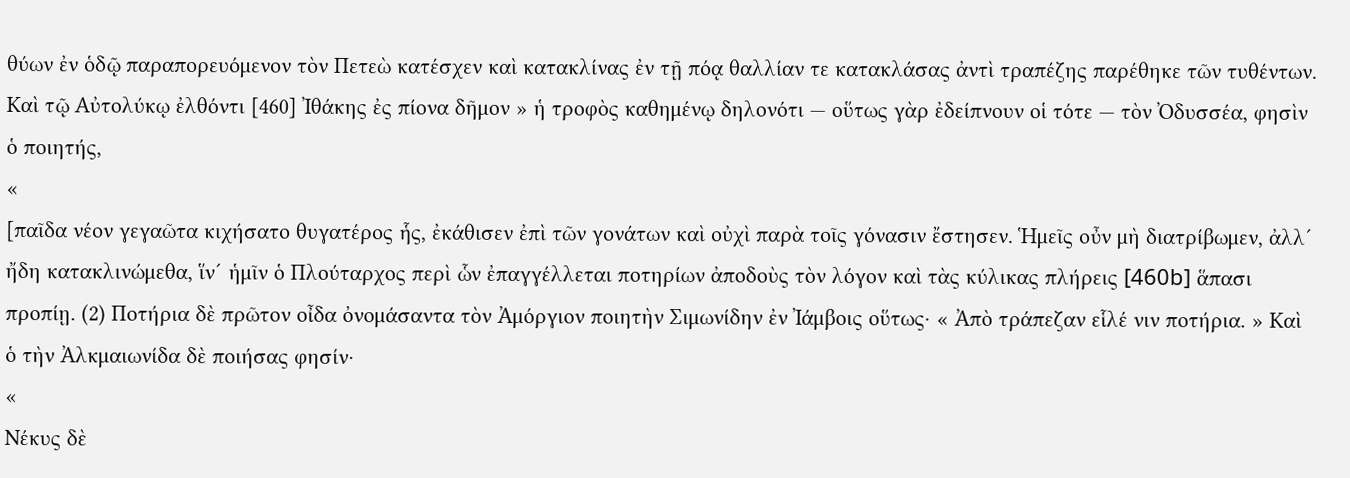θύων ἐν ὁδῷ παραπορευόμενον τὸν Πετεὼ κατέσχεν καὶ κατακλίνας ἐν τῇ πόᾳ θαλλίαν τε κατακλάσας ἀντὶ τραπέζης παρέθηκε τῶν τυθέντων. Καὶ τῷ Αὐτολύκῳ ἐλθόντι [460] Ἰθάκης ἐς πίονα δῆμον » ἡ τροφὸς καθημένῳ δηλονότι — οὕτως γὰρ ἐδείπνουν οἱ τότε — τὸν Ὀδυσσέα, φησὶν ὁ ποιητής,
«
[παῖδα νέον γεγαῶτα κιχήσατο θυγατέρος ἧς, ἐκάθισεν ἐπὶ τῶν γονάτων καὶ οὐχὶ παρὰ τοῖς γόνασιν ἔστησεν. Ἡμεῖς οὖν μὴ διατρίβωμεν, ἀλλ´ ἤδη κατακλινώμεθα, ἵν´ ἡμῖν ὁ Πλούταρχος περὶ ὧν ἐπαγγέλλεται ποτηρίων ἀποδοὺς τὸν λόγον καὶ τὰς κύλικας πλήρεις [460b] ἅπασι προπίῃ. (2) Ποτήρια δὲ πρῶτον οἶδα ὀνομάσαντα τὸν Ἀμόργιον ποιητὴν Σιμωνίδην ἐν Ἰάμβοις οὕτως· « Ἀπὸ τράπεζαν εἷλέ νιν ποτήρια. » Καὶ ὁ τὴν Ἀλκμαιωνίδα δὲ ποιήσας φησίν·
«
Νέκυς δὲ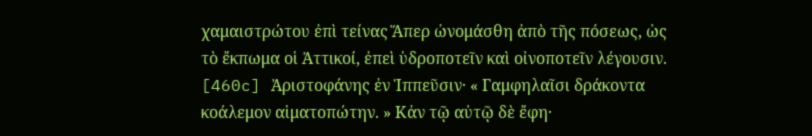χαμαιστρώτου ἐπὶ τείνας Ἅπερ ὠνομάσθη ἀπὸ τῆς πόσεως, ὡς τὸ ἔκπωμα οἱ Ἀττικοί, ἐπεὶ ὑδροποτεῖν καὶ οἰνοποτεῖν λέγουσιν. [460c] Ἀριστοφάνης ἐν Ἱππεῦσιν· « Γαμφηλαῖσι δράκοντα κοάλεμον αἱματοπώτην. » Κἀν τῷ αὐτῷ δὲ ἔφη·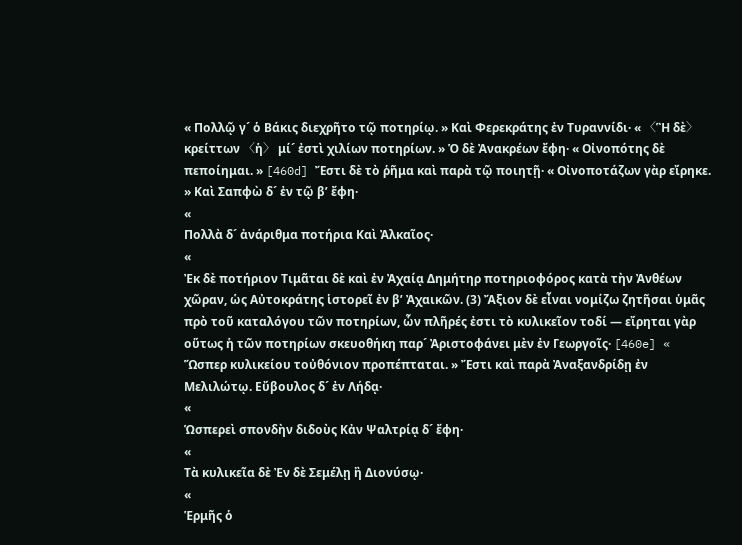« Πολλῷ γ´ ὁ Βάκις διεχρῆτο τῷ ποτηρίῳ. » Καὶ Φερεκράτης ἐν Τυραννίδι· « 〈Ἣ δὲ〉 κρείττων 〈ἡ〉 μί´ ἐστὶ χιλίων ποτηρίων. » Ὁ δὲ Ἀνακρέων ἔφη· « Οἰνοπότης δὲ πεποίημαι. » [460d] Ἔστι δὲ τὸ ῥῆμα καὶ παρὰ τῷ ποιητῇ· « Οἰνοποτάζων γὰρ εἴρηκε. » Καὶ Σαπφὼ δ´ ἐν τῷ βʹ ἔφη·
«
Πολλὰ δ´ ἀνάριθμα ποτήρια Καὶ Ἀλκαῖος·
«
Ἐκ δὲ ποτήριον Τιμᾶται δὲ καὶ ἐν Ἀχαίᾳ Δημήτηρ ποτηριοφόρος κατὰ τὴν Ἀνθέων χῶραν, ὡς Αὐτοκράτης ἱστορεῖ ἐν βʹ Ἀχαικῶν. (3) Ἄξιον δὲ εἶναι νομίζω ζητῆσαι ὑμᾶς πρὸ τοῦ καταλόγου τῶν ποτηρίων, ὧν πλῆρές ἐστι τὸ κυλικεῖον τοδί — εἴρηται γὰρ οὕτως ἡ τῶν ποτηρίων σκευοθήκη παρ´ Ἀριστοφάνει μὲν ἐν Γεωργοῖς· [460e] « Ὥσπερ κυλικείου τοὐθόνιον προπέπταται. » Ἔστι καὶ παρὰ Ἀναξανδρίδῃ ἐν Μελιλώτῳ. Εὔβουλος δ´ ἐν Λήδᾳ·
«
Ὡσπερεὶ σπονδὴν διδοὺς Κἀν Ψαλτρίᾳ δ´ ἔφη·
«
Τὰ κυλικεῖα δὲ Ἐν δὲ Σεμέλῃ ἢ Διονύσῳ·
«
Ἑρμῆς ὁ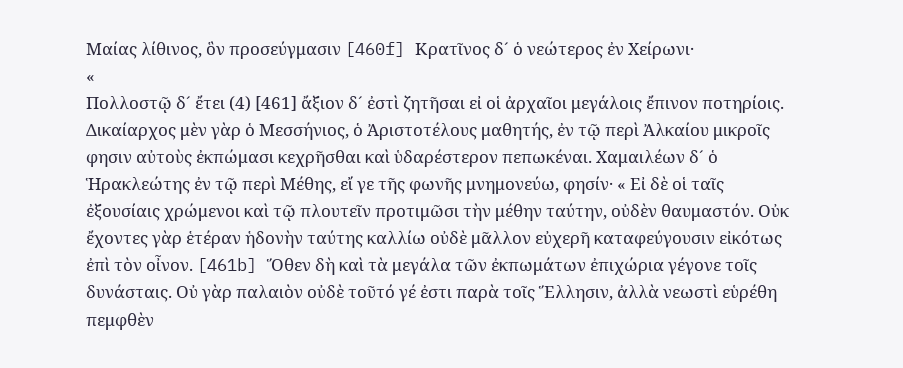Μαίας λίθινος, ὃν προσεύγμασιν [460f] Κρατῖνος δ´ ὁ νεώτερος ἐν Χείρωνι·
«
Πολλοστῷ δ´ ἔτει (4) [461] ἄξιον δ´ ἐστὶ ζητῆσαι εἰ οἱ ἀρχαῖοι μεγάλοις ἔπινον ποτηρίοις. Δικαίαρχος μὲν γὰρ ὁ Μεσσήνιος, ὁ Ἀριστοτέλους μαθητής, ἐν τῷ περὶ Ἀλκαίου μικροῖς φησιν αὐτοὺς ἐκπώμασι κεχρῆσθαι καὶ ὑδαρέστερον πεπωκέναι. Χαμαιλέων δ´ ὁ Ἡρακλεώτης ἐν τῷ περὶ Μέθης, εἴ γε τῆς φωνῆς μνημονεύω, φησίν· « Εἰ δὲ οἱ ταῖς ἐξουσίαις χρώμενοι καὶ τῷ πλουτεῖν προτιμῶσι τὴν μέθην ταύτην, οὐδὲν θαυμαστόν. Οὐκ ἔχοντες γὰρ ἑτέραν ἡδονὴν ταύτης καλλίω οὐδὲ μᾶλλον εὐχερῆ καταφεύγουσιν εἰκότως ἐπὶ τὸν οἶνον. [461b] Ὅθεν δὴ καὶ τὰ μεγάλα τῶν ἐκπωμάτων ἐπιχώρια γέγονε τοῖς δυνάσταις. Οὐ γὰρ παλαιὸν οὐδὲ τοῦτό γέ ἐστι παρὰ τοῖς Ἕλλησιν, ἀλλὰ νεωστὶ εὑρέθη πεμφθὲν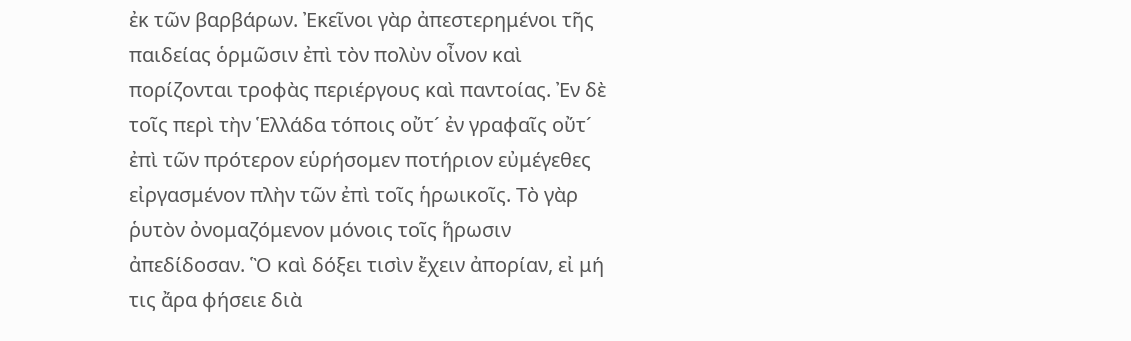ἐκ τῶν βαρβάρων. Ἐκεῖνοι γὰρ ἀπεστερημένοι τῆς παιδείας ὁρμῶσιν ἐπὶ τὸν πολὺν οἶνον καὶ πορίζονται τροφὰς περιέργους καὶ παντοίας. Ἐν δὲ τοῖς περὶ τὴν Ἑλλάδα τόποις οὔτ´ ἐν γραφαῖς οὔτ´ ἐπὶ τῶν πρότερον εὑρήσομεν ποτήριον εὐμέγεθες εἰργασμένον πλὴν τῶν ἐπὶ τοῖς ἡρωικοῖς. Τὸ γὰρ ῥυτὸν ὀνομαζόμενον μόνοις τοῖς ἥρωσιν ἀπεδίδοσαν. Ὃ καὶ δόξει τισὶν ἔχειν ἀπορίαν, εἰ μή τις ἄρα φήσειε διὰ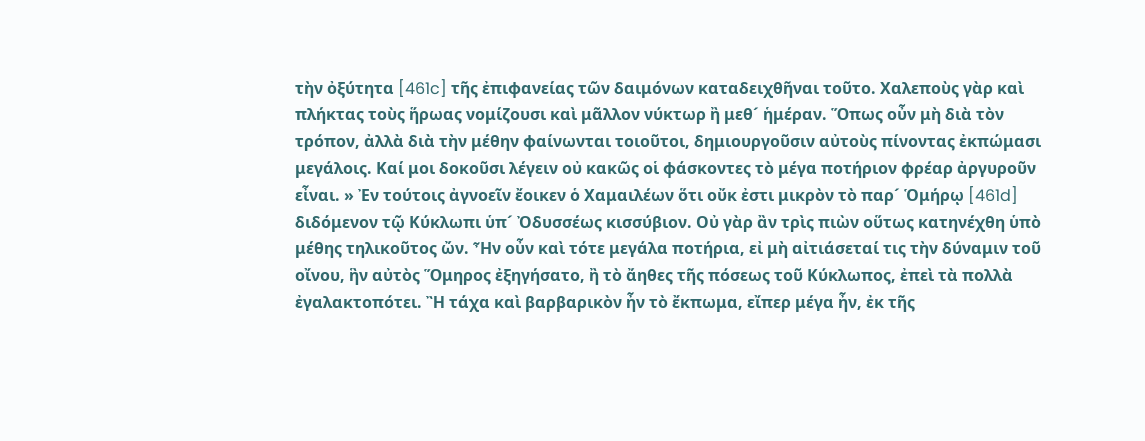τὴν ὀξύτητα [461c] τῆς ἐπιφανείας τῶν δαιμόνων καταδειχθῆναι τοῦτο. Χαλεποὺς γὰρ καὶ πλήκτας τοὺς ἥρωας νομίζουσι καὶ μᾶλλον νύκτωρ ἢ μεθ´ ἡμέραν. Ὅπως οὖν μὴ διὰ τὸν τρόπον, ἀλλὰ διὰ τὴν μέθην φαίνωνται τοιοῦτοι, δημιουργοῦσιν αὐτοὺς πίνοντας ἐκπώμασι μεγάλοις. Καί μοι δοκοῦσι λέγειν οὐ κακῶς οἱ φάσκοντες τὸ μέγα ποτήριον φρέαρ ἀργυροῦν εἶναι. » Ἐν τούτοις ἀγνοεῖν ἔοικεν ὁ Χαμαιλέων ὅτι οὔκ ἐστι μικρὸν τὸ παρ´ Ὁμήρῳ [461d] διδόμενον τῷ Κύκλωπι ὑπ´ Ὀδυσσέως κισσύβιον. Οὐ γὰρ ἂν τρὶς πιὼν οὕτως κατηνέχθη ὑπὸ μέθης τηλικοῦτος ὤν. Ἦν οὖν καὶ τότε μεγάλα ποτήρια, εἰ μὴ αἰτιάσεταί τις τὴν δύναμιν τοῦ οἴνου, ἣν αὐτὸς Ὅμηρος ἐξηγήσατο, ἢ τὸ ἄηθες τῆς πόσεως τοῦ Κύκλωπος, ἐπεὶ τὰ πολλὰ ἐγαλακτοπότει. Ἢ τάχα καὶ βαρβαρικὸν ἦν τὸ ἔκπωμα, εἴπερ μέγα ἦν, ἐκ τῆς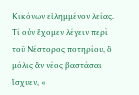Κικόνων εἰλημμένον λείας. Τί οὖν ἔχομεν λέγειν περὶ τοῦ Νέστορος ποτηρίου, ὃ μόλις ἂν νέος βαστάσαι ἴσχυεν, «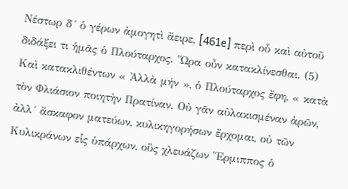Νέστωρ δ´ ὁ γέρων ἀμογητὶ ἄειρε, [461e] περὶ οὗ καὶ αὐτοῦ διδάξει τι ἡμᾶς ὁ Πλούταρχος. Ὥρα οὖν κατακλίνεσθαι. (5) Καὶ κατακλιθέντων « Ἀλλὰ μήν », ὁ Πλούταρχος ἔφη, « κατὰ τὸν Φλιάσιον ποιητὴν Πρατίναν. Οὐ γᾶν αὐλακισμέναν ἀρῶν, ἀλλ´ ἄσκαφον ματεύων, κυλικηγορήσων ἔρχομαι, οὐ τῶν Κυλικράνων εἷς ὑπάρχων, οὓς χλευάζων Ἕρμιππος ὁ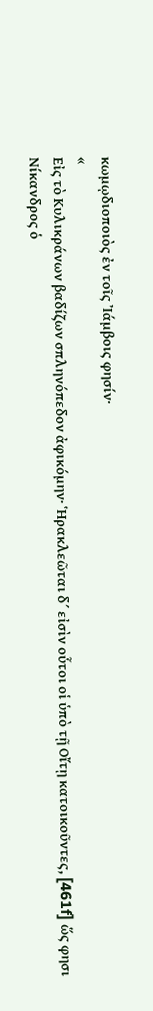κωμῳδιοποιὸς ἐν τοῖς Ἰάμβοις φησίν·
«
Εἰς τὸ Κυλικράνων βαδίζων σπληνόπεδον ἀφικόμην· Ἡρακλεῶται δ´ εἰσὶν οὗτοι οἱ ὑπὸ τῇ Οἴτῃ κατοικοῦντες, [461f] ὥς φησι Νίκανδρος ὁ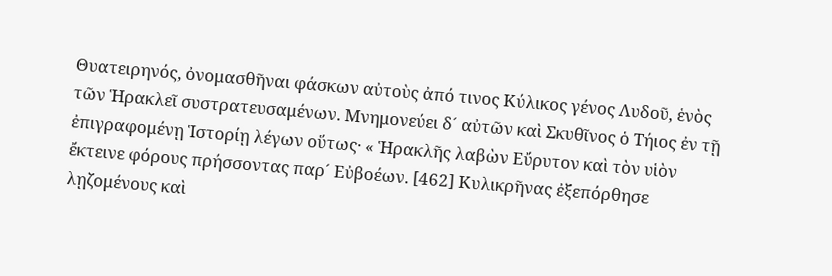Θυατειρηνός, ὀνομασθῆναι φάσκων αὐτοὺς ἀπό τινος Κύλικος γένος Λυδοῦ, ἑνὸς τῶν Ἡρακλεῖ συστρατευσαμένων. Μνημονεύει δ´ αὐτῶν καὶ Σκυθῖνος ὁ Τήιος ἐν τῇ ἐπιγραφομένῃ Ἱστορίῃ λέγων οὕτως· « Ἡρακλῆς λαβὼν Εὔρυτον καὶ τὸν υἱὸν ἔκτεινε φόρους πρήσσοντας παρ´ Εὐβοέων. [462] Κυλικρῆνας ἐξεπόρθησε λῃζομένους καὶ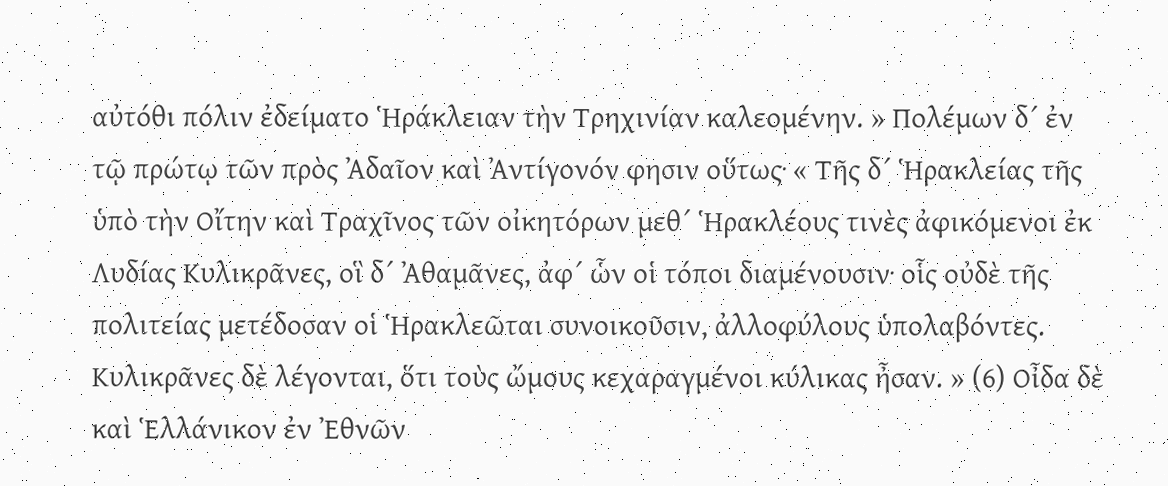αὐτόθι πόλιν ἐδείματο Ἡράκλειαν τὴν Τρηχινίαν καλεομένην. » Πολέμων δ´ ἐν τῷ πρώτῳ τῶν πρὸς Ἀδαῖον καὶ Ἀντίγονόν φησιν οὕτως· « Τῆς δ´ Ἡρακλείας τῆς ὑπὸ τὴν Οἴτην καὶ Τραχῖνος τῶν οἰκητόρων μεθ´ Ἡρακλέους τινὲς ἀφικόμενοι ἐκ Λυδίας Κυλικρᾶνες, οἳ δ´ Ἀθαμᾶνες, ἀφ´ ὧν οἱ τόποι διαμένουσιν· οἷς οὐδὲ τῆς πολιτείας μετέδοσαν οἱ Ἡρακλεῶται συνοικοῦσιν, ἀλλοφύλους ὑπολαβόντες. Κυλικρᾶνες δὲ λέγονται, ὅτι τοὺς ὤμους κεχαραγμένοι κύλικας ἦσαν. » (6) Οἶδα δὲ καὶ Ἑλλάνικον ἐν Ἐθνῶν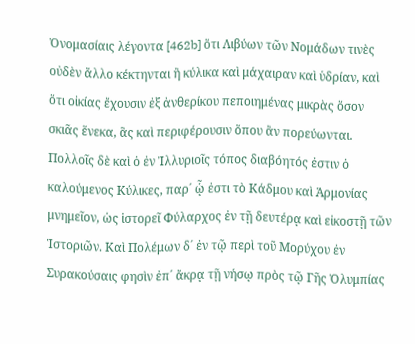Ὀνομασίαις λέγοντα [462b] ὅτι Λιβύων τῶν Νομάδων τινὲς οὐδὲν ἄλλο κέκτηνται ἢ κύλικα καὶ μάχαιραν καὶ ὑδρίαν, καὶ ὅτι οἰκίας ἔχουσιν ἐξ ἀνθερίκου πεποιημένας μικρὰς ὅσον σκιᾶς ἕνεκα, ἃς καὶ περιφέρουσιν ὅπου ἂν πορεύωνται. Πολλοῖς δὲ καὶ ὁ ἐν Ἰλλυριοῖς τόπος διαβόητός ἐστιν ὁ καλούμενος Κύλικες, παρ´ ᾧ ἐστι τὸ Κάδμου καὶ Ἁρμονίας μνημεῖον, ὡς ἱστορεῖ Φύλαρχος ἐν τῇ δευτέρᾳ καὶ εἰκοστῇ τῶν Ἱστοριῶν. Καὶ Πολέμων δ´ ἐν τῷ περὶ τοῦ Μορύχου ἐν Συρακούσαις φησὶν ἐπ´ ἄκρᾳ τῇ νήσῳ πρὸς τῷ Γῆς Ὀλυμπίας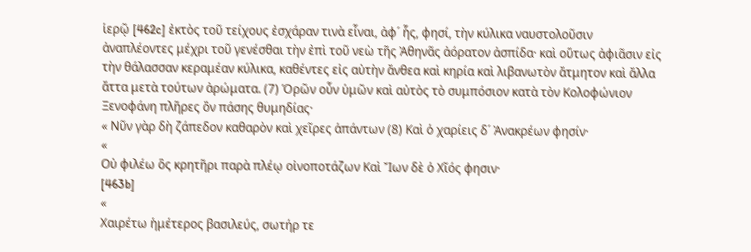ἱερῷ [462c] ἐκτὸς τοῦ τείχους ἐσχάραν τινὰ εἶναι, ἀφ´ ἧς, φησί, τὴν κύλικα ναυστολοῦσιν ἀναπλέοντες μέχρι τοῦ γενέσθαι τὴν ἐπὶ τοῦ νεὼ τῆς Ἀθηνᾶς ἀόρατον ἀσπίδα· καὶ οὕτως ἀφιᾶσιν εἰς τὴν θάλασσαν κεραμέαν κύλικα, καθέντες εἰς αὐτὴν ἄνθεα καὶ κηρία καὶ λιβανωτὸν ἄτμητον καὶ ἄλλα ἄττα μετὰ τούτων ἀρώματα. (7) Ὁρῶν οὖν ὑμῶν καὶ αὐτὸς τὸ συμπόσιον κατὰ τὸν Κολοφώνιον Ξενοφάνη πλῆρες ὂν πάσης θυμηδίας·
« Νῦν γὰρ δὴ ζάπεδον καθαρὸν καὶ χεῖρες ἁπάντων (8) Καὶ ὁ χαρίεις δ´ Ἀνακρέων φησίν·
«
Οὐ φιλέω ὃς κρητῆρι παρὰ πλέῳ οἰνοποτάζων Καὶ Ἴων δὲ ὁ Χῖός φησιν·
[463b]
«
Χαιρέτω ἡμέτερος βασιλεύς, σωτήρ τε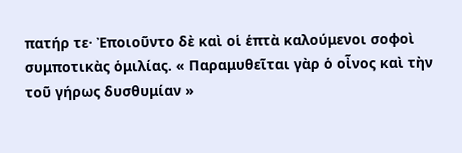πατήρ τε· Ἐποιοῦντο δὲ καὶ οἱ ἑπτὰ καλούμενοι σοφοὶ συμποτικὰς ὁμιλίας. « Παραμυθεῖται γὰρ ὁ οἶνος καὶ τὴν τοῦ γήρως δυσθυμίαν »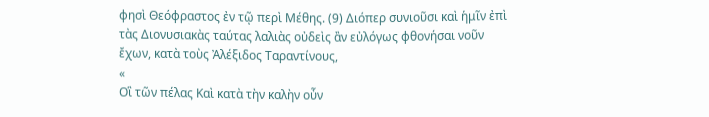φησὶ Θεόφραστος ἐν τῷ περὶ Μέθης. (9) Διόπερ συνιοῦσι καὶ ἡμῖν ἐπὶ τὰς Διονυσιακὰς ταύτας λαλιὰς οὐδεὶς ἂν εὐλόγως φθονήσαι νοῦν ἔχων, κατὰ τοὺς Ἀλέξιδος Ταραντίνους,
«
Οἳ τῶν πέλας Καὶ κατὰ τὴν καλὴν οὖν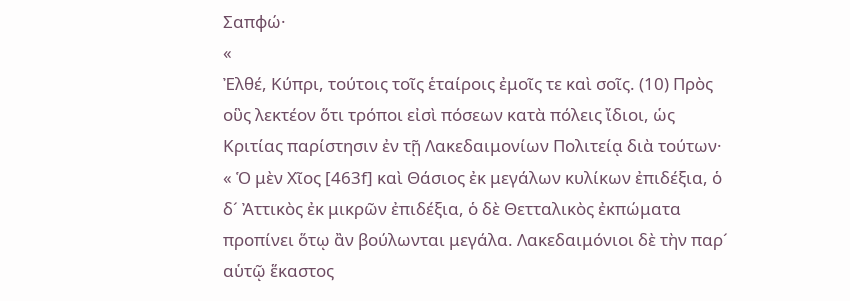Σαπφώ·
«
Ἐλθέ, Κύπρι, τούτοις τοῖς ἑταίροις ἐμοῖς τε καὶ σοῖς. (10) Πρὸς οὓς λεκτέον ὅτι τρόποι εἰσὶ πόσεων κατὰ πόλεις ἴδιοι, ὡς Κριτίας παρίστησιν ἐν τῇ Λακεδαιμονίων Πολιτείᾳ διὰ τούτων· « Ὁ μὲν Χῖος [463f] καὶ Θάσιος ἐκ μεγάλων κυλίκων ἐπιδέξια, ὁ δ´ Ἀττικὸς ἐκ μικρῶν ἐπιδέξια, ὁ δὲ Θετταλικὸς ἐκπώματα προπίνει ὅτῳ ἂν βούλωνται μεγάλα. Λακεδαιμόνιοι δὲ τὴν παρ´ αὑτῷ ἕκαστος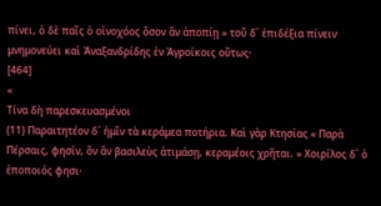πίνει, ὁ δὲ παῖς ὁ οἰνοχόος ὅσον ἂν ἀποπίῃ » τοῦ δ´ ἐπιδέξια πίνειν μνημονεύει καὶ Ἀναξανδρίδης ἐν Ἀγροίκοις οὕτως·
[464]
«
Τίνα δὴ παρεσκευασμένοι
(11) Παραιτητέον δ´ ἡμῖν τὰ κεράμεα ποτήρια. Καὶ γὰρ Κτησίας « Παρὰ Πέρσαις, φησίν, ὃν ἂν βασιλεὺς ἀτιμάσῃ, κεραμέοις χρῆται. » Χοιρίλος δ´ ὁ ἐποποιός φησι·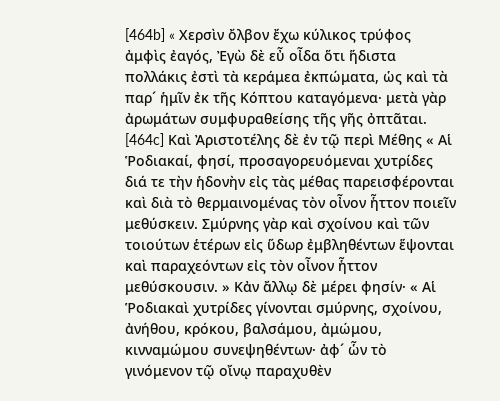[464b] « Χερσὶν ὄλβον ἔχω κύλικος τρύφος ἀμφὶς ἐαγός, Ἐγὼ δὲ εὖ οἶδα ὅτι ἥδιστα πολλάκις ἐστὶ τὰ κεράμεα ἐκπώματα, ὡς καὶ τὰ παρ´ ἡμῖν ἐκ τῆς Κόπτου καταγόμενα· μετὰ γὰρ ἀρωμάτων συμφυραθείσης τῆς γῆς ὀπτᾶται. [464c] Καὶ Ἀριστοτέλης δὲ ἐν τῷ περὶ Μέθης « Αἱ Ῥοδιακαί, φησί, προσαγορευόμεναι χυτρίδες διά τε τὴν ἡδονὴν εἰς τὰς μέθας παρεισφέρονται καὶ διὰ τὸ θερμαινομένας τὸν οἶνον ἧττον ποιεῖν μεθύσκειν. Σμύρνης γὰρ καὶ σχοίνου καὶ τῶν τοιούτων ἑτέρων εἰς ὕδωρ ἐμβληθέντων ἕψονται καὶ παραχεόντων εἰς τὸν οἶνον ἧττον μεθύσκουσιν. » Κἀν ἄλλῳ δὲ μέρει φησίν· « Αἱ Ῥοδιακαὶ χυτρίδες γίνονται σμύρνης, σχοίνου, ἀνήθου, κρόκου, βαλσάμου, ἀμώμου, κινναμώμου συνεψηθέντων· ἀφ´ ὧν τὸ γινόμενον τῷ οἴνῳ παραχυθὲν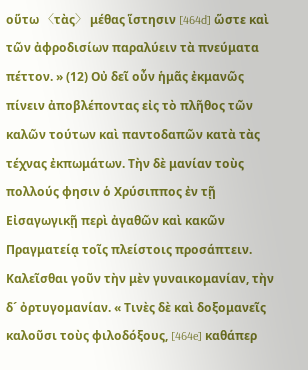οὕτω 〈τὰς〉 μέθας ἵστησιν [464d] ὥστε καὶ τῶν ἀφροδισίων παραλύειν τὰ πνεύματα πέττον. » (12) Οὐ δεῖ οὖν ἡμᾶς ἐκμανῶς πίνειν ἀποβλέποντας εἰς τὸ πλῆθος τῶν καλῶν τούτων καὶ παντοδαπῶν κατὰ τὰς τέχνας ἐκπωμάτων. Τὴν δὲ μανίαν τοὺς πολλούς φησιν ὁ Χρύσιππος ἐν τῇ Εἰσαγωγικῇ περὶ ἀγαθῶν καὶ κακῶν Πραγματείᾳ τοῖς πλείστοις προσάπτειν. Καλεῖσθαι γοῦν τὴν μὲν γυναικομανίαν, τὴν δ´ ὀρτυγομανίαν. « Τινὲς δὲ καὶ δοξομανεῖς καλοῦσι τοὺς φιλοδόξους, [464e] καθάπερ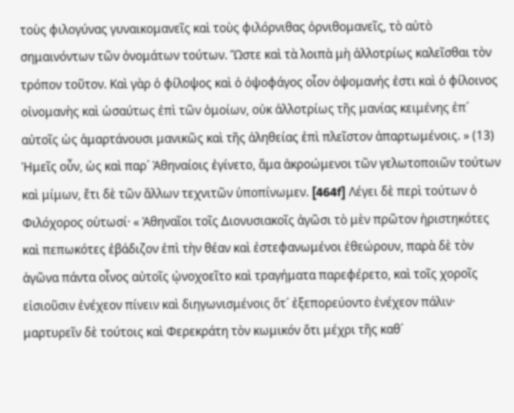τοὺς φιλογύνας γυναικομανεῖς καὶ τοὺς φιλόρνιθας ὀρνιθομανεῖς, τὸ αὐτὸ σημαινόντων τῶν ὀνομάτων τούτων. Ὥστε καὶ τὰ λοιπὰ μὴ ἀλλοτρίως καλεῖσθαι τὸν τρόπον τοῦτον. Καὶ γὰρ ὁ φίλοψος καὶ ὁ ὀψοφάγος οἷον ὀψομανής ἐστι καὶ ὁ φίλοινος οἰνομανὴς καὶ ὡσαύτως ἐπὶ τῶν ὁμοίων, οὐκ ἀλλοτρίως τῆς μανίας κειμένης ἐπ´ αὐτοῖς ὡς ἁμαρτάνουσι μανικῶς καὶ τῆς ἀληθείας ἐπὶ πλεῖστον ἀπαρτωμένοις. » (13) Ἡμεῖς οὖν, ὡς καὶ παρ´ Ἀθηναίοις ἐγίνετο, ἅμα ἀκροώμενοι τῶν γελωτοποιῶν τούτων καὶ μίμων, ἔτι δὲ τῶν ἄλλων τεχνιτῶν ὑποπίνωμεν. [464f] Λέγει δὲ περὶ τούτων ὁ Φιλόχορος οὑτωσί· « Ἀθηναῖοι τοῖς Διονυσιακοῖς ἀγῶσι τὸ μὲν πρῶτον ἠριστηκότες καὶ πεπωκότες ἐβάδιζον ἐπὶ τὴν θέαν καὶ ἐστεφανωμένοι ἐθεώρουν, παρὰ δὲ τὸν ἀγῶνα πάντα οἶνος αὐτοῖς ᾠνοχοεῖτο καὶ τραγήματα παρεφέρετο, καὶ τοῖς χοροῖς εἰσιοῦσιν ἐνέχεον πίνειν καὶ διηγωνισμένοις ὅτ´ ἐξεπορεύοντο ἐνέχεον πάλιν· μαρτυρεῖν δὲ τούτοις καὶ Φερεκράτη τὸν κωμικόν ὅτι μέχρι τῆς καθ´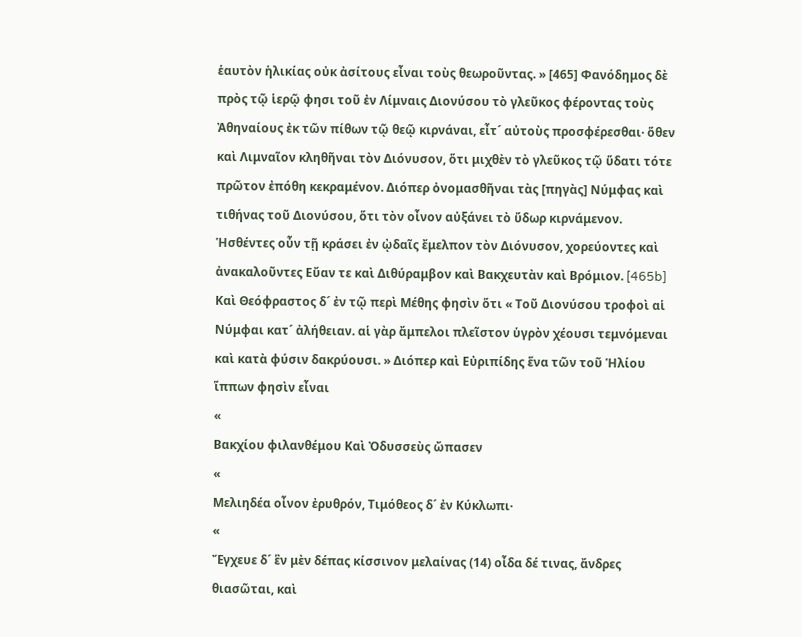ἑαυτὸν ἡλικίας οὐκ ἀσίτους εἶναι τοὺς θεωροῦντας. » [465] Φανόδημος δὲ πρὸς τῷ ἱερῷ φησι τοῦ ἐν Λίμναις Διονύσου τὸ γλεῦκος φέροντας τοὺς Ἀθηναίους ἐκ τῶν πίθων τῷ θεῷ κιρνάναι, εἶτ´ αὐτοὺς προσφέρεσθαι· ὅθεν καὶ Λιμναῖον κληθῆναι τὸν Διόνυσον, ὅτι μιχθὲν τὸ γλεῦκος τῷ ὕδατι τότε πρῶτον ἐπόθη κεκραμένον. Διόπερ ὀνομασθῆναι τὰς [πηγὰς] Νύμφας καὶ τιθήνας τοῦ Διονύσου, ὅτι τὸν οἶνον αὐξάνει τὸ ὕδωρ κιρνάμενον. Ἡσθέντες οὖν τῇ κράσει ἐν ᾠδαῖς ἔμελπον τὸν Διόνυσον, χορεύοντες καὶ ἀνακαλοῦντες Εὔαν τε καὶ Διθύραμβον καὶ Βακχευτὰν καὶ Βρόμιον. [465b] Καὶ Θεόφραστος δ´ ἐν τῷ περὶ Μέθης φησὶν ὅτι « Τοῦ Διονύσου τροφοὶ αἱ Νύμφαι κατ´ ἀλήθειαν. αἱ γὰρ ἄμπελοι πλεῖστον ὑγρὸν χέουσι τεμνόμεναι καὶ κατὰ φύσιν δακρύουσι. » Διόπερ καὶ Εὐριπίδης ἕνα τῶν τοῦ Ἡλίου ἵππων φησὶν εἶναι
«
Βακχίου φιλανθέμου Καὶ Ὀδυσσεὺς ὤπασεν
«
Μελιηδέα οἶνον ἐρυθρόν, Τιμόθεος δ´ ἐν Κύκλωπι·
«
Ἔγχευε δ´ ἓν μὲν δέπας κίσσινον μελαίνας (14) οἶδα δέ τινας, ἄνδρες θιασῶται, καὶ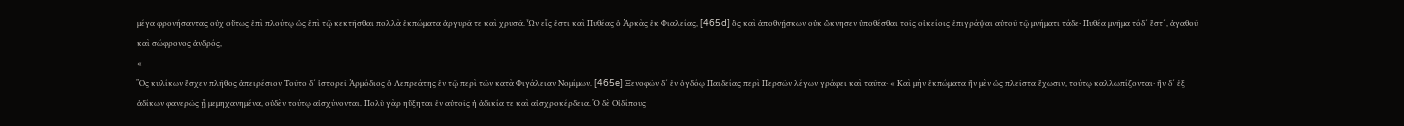μέγα φρονήσαντας οὐχ οὕτως ἐπὶ πλούτῳ ὡς ἐπὶ τῷ κεκτῆσθαι πολλὰ ἐκπώματα ἀργυρᾶ τε καὶ χρυσᾶ. Ὧν εἷς ἐστι καὶ Πυθέας ὁ Ἀρκὰς ἐκ Φιαλείας, [465d] ὃς καὶ ἀποθνῄσκων οὐκ ὤκνησεν ὑποθέσθαι τοῖς οἰκείοις ἐπιγράψαι αὐτοῦ τῷ μνήματι τάδε· Πυθέα μνῆμα τόδ´ ἔστ´, ἀγαθοῦ καὶ σώφρονος ἀνδρός,
«
Ὃς κυλίκων ἔσχεν πλῆθος ἀπειρέσιον Τοῦτο δ´ ἱστορεῖ Ἁρμόδιος ὁ Λεπρεάτης ἐν τῷ περὶ τῶν κατὰ Φιγάλειαν Νομίμων. [465e] Ξενοφῶν δ´ ἐν ὀγδόῳ Παιδείας περὶ Περσῶν λέγων γράφει καὶ ταῦτα· « Καὶ μὴν ἐκπώματα ἢν μὲν ὡς πλεῖστα ἔχωσιν, τούτῳ καλλωπίζονται· ἢν δ´ ἐξ ἀδίκων φανερῶς ᾖ μεμηχανημένα, οὐδὲν τούτῳ αἰσχύνονται. Πολὺ γὰρ ηὔξηται ἐν αὐτοῖς ἡ ἀδικία τε καὶ αἰσχροκέρδεια. Ὁ δὲ Οἰδίπους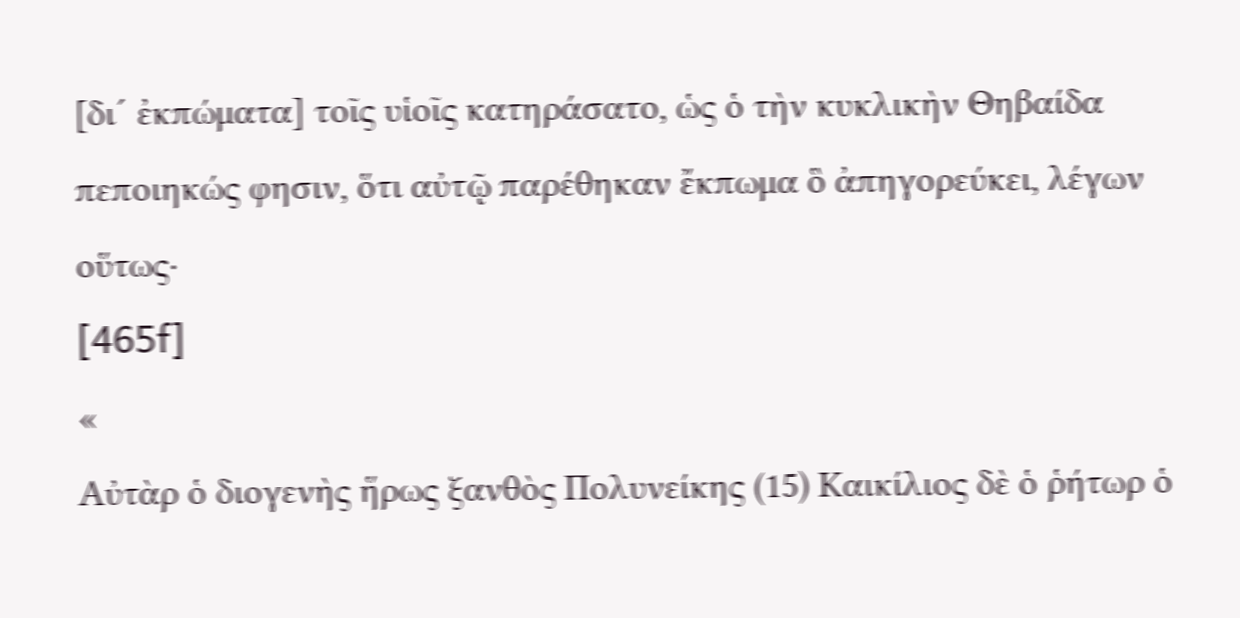[δι´ ἐκπώματα] τοῖς υἱοῖς κατηράσατο, ὡς ὁ τὴν κυκλικὴν Θηβαίδα πεποιηκώς φησιν, ὅτι αὐτῷ παρέθηκαν ἔκπωμα ὃ ἀπηγορεύκει, λέγων οὕτως·
[465f]
«
Αὐτὰρ ὁ διογενὴς ἥρως ξανθὸς Πολυνείκης (15) Καικίλιος δὲ ὁ ῥήτωρ ὁ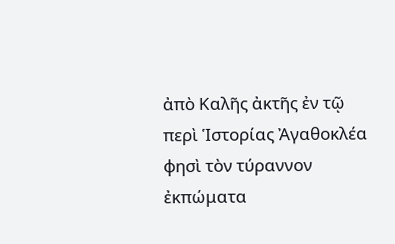ἀπὸ Καλῆς ἀκτῆς ἐν τῷ περὶ Ἱστορίας Ἀγαθοκλέα φησὶ τὸν τύραννον ἐκπώματα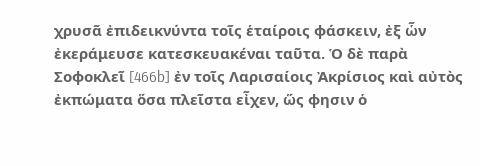χρυσᾶ ἐπιδεικνύντα τοῖς ἑταίροις φάσκειν, ἐξ ὧν ἐκεράμευσε κατεσκευακέναι ταῦτα. Ὁ δὲ παρὰ Σοφοκλεῖ [466b] ἐν τοῖς Λαρισαίοις Ἀκρίσιος καὶ αὐτὸς ἐκπώματα ὅσα πλεῖστα εἶχεν, ὥς φησιν ὁ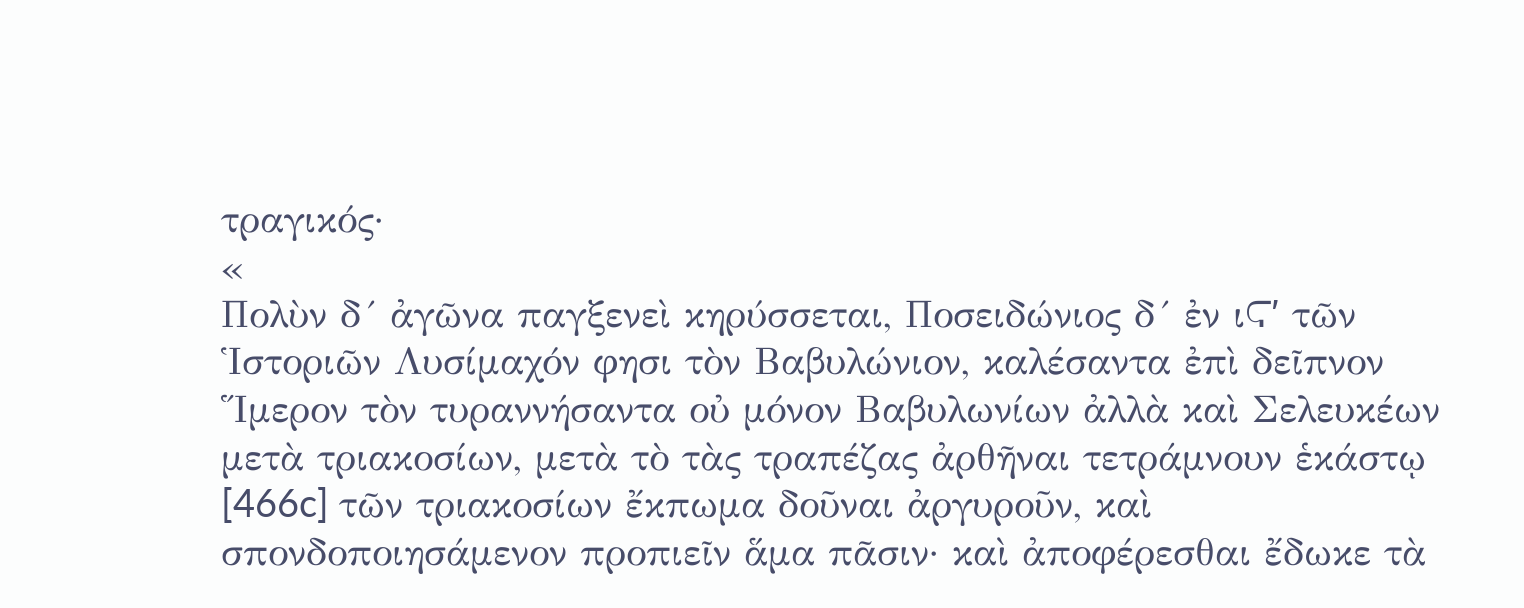τραγικός·
«
Πολὺν δ´ ἀγῶνα παγξενεὶ κηρύσσεται, Ποσειδώνιος δ´ ἐν ιϚʹ τῶν Ἱστοριῶν Λυσίμαχόν φησι τὸν Βαβυλώνιον, καλέσαντα ἐπὶ δεῖπνον Ἵμερον τὸν τυραννήσαντα οὐ μόνον Βαβυλωνίων ἀλλὰ καὶ Σελευκέων μετὰ τριακοσίων, μετὰ τὸ τὰς τραπέζας ἀρθῆναι τετράμνουν ἑκάστῳ [466c] τῶν τριακοσίων ἔκπωμα δοῦναι ἀργυροῦν, καὶ σπονδοποιησάμενον προπιεῖν ἅμα πᾶσιν· καὶ ἀποφέρεσθαι ἔδωκε τὰ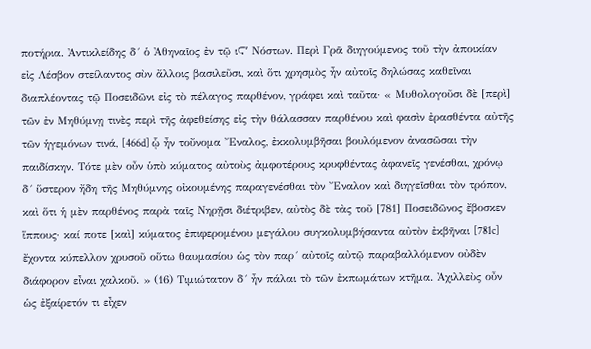ποτήρια. Ἀντικλείδης δ´ ὁ Ἀθηναῖος ἐν τῷ ιϚʹ Νόστων. Περὶ Γρᾶ διηγούμενος τοῦ τὴν ἀποικίαν εἰς Λέσβον στείλαντος σὺν ἄλλοις βασιλεῦσι, καὶ ὅτι χρησμὸς ἦν αὐτοῖς δηλώσας καθεῖναι διαπλέοντας τῷ Ποσειδῶνι εἰς τὸ πέλαγος παρθένον, γράφει καὶ ταῦτα· « Μυθολογοῦσι δὲ [περὶ] τῶν ἐν Μηθύμνῃ τινὲς περὶ τῆς ἀφεθείσης εἰς τὴν θάλασσαν παρθένου καὶ φασὶν ἐρασθέντα αὐτῆς τῶν ἡγεμόνων τινά, [466d] ᾧ ἦν τοὔνομα Ἔναλος, ἐκκολυμβῆσαι βουλόμενον ἀνασῶσαι τὴν παιδίσκην. Τότε μὲν οὖν ὑπὸ κύματος αὐτοὺς ἀμφοτέρους κρυφθέντας ἀφανεῖς γενέσθαι, χρόνῳ δ´ ὕστερον ἤδη τῆς Μηθύμνης οἰκουμένης παραγενέσθαι τὸν Ἔναλον καὶ διηγεῖσθαι τὸν τρόπον, καὶ ὅτι ἡ μὲν παρθένος παρὰ ταῖς Νηρῇσι διέτριβεν, αὐτὸς δὲ τὰς τοῦ [781] Ποσειδῶνος ἔβοσκεν ἵππους· καί ποτε [καὶ] κύματος ἐπιφερομένου μεγάλου συγκολυμβήσαντα αὐτὸν ἐκβῆναι [781c] ἔχοντα κύπελλον χρυσοῦ οὕτω θαυμασίου ὡς τὸν παρ´ αὐτοῖς αὐτῷ παραβαλλόμενον οὐδὲν διάφορον εἶναι χαλκοῦ. » (16) Τιμιώτατον δ´ ἦν πάλαι τὸ τῶν ἐκπωμάτων κτῆμα. Ἀχιλλεὺς οὖν ὡς ἐξαίρετόν τι εἶχεν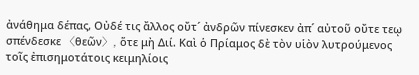ἀνάθημα δέπας, Οὐδέ τις ἄλλος οὔτ´ ἀνδρῶν πίνεσκεν ἀπ´ αὐτοῦ οὔτε τεῳ σπένδεσκε 〈θεῶν〉, ὅτε μὴ Διί. Καὶ ὁ Πρίαμος δὲ τὸν υἱὸν λυτρούμενος τοῖς ἐπισημοτάτοις κειμηλίοις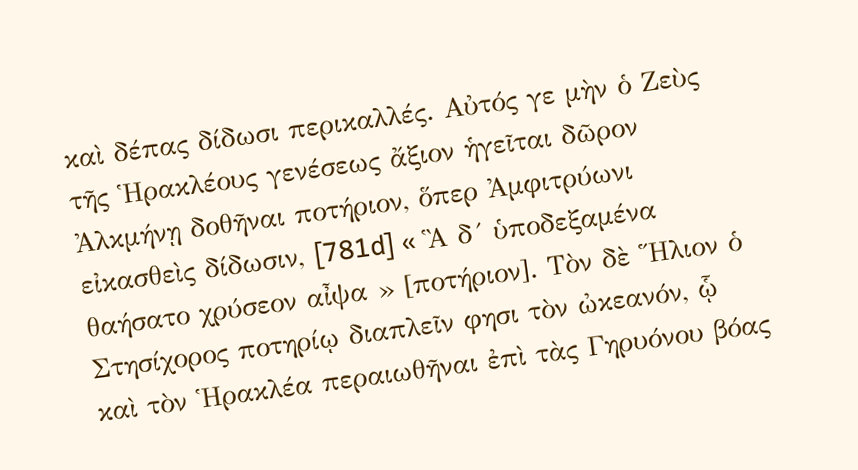καὶ δέπας δίδωσι περικαλλές. Αὐτός γε μὴν ὁ Ζεὺς τῆς Ἡρακλέους γενέσεως ἄξιον ἡγεῖται δῶρον Ἀλκμήνῃ δοθῆναι ποτήριον, ὅπερ Ἀμφιτρύωνι εἰκασθεὶς δίδωσιν, [781d] « Ἃ δ´ ὑποδεξαμένα θαήσατο χρύσεον αἶψα » [ποτήριον]. Τὸν δὲ Ἥλιον ὁ Στησίχορος ποτηρίῳ διαπλεῖν φησι τὸν ὠκεανόν, ᾧ καὶ τὸν Ἡρακλέα περαιωθῆναι ἐπὶ τὰς Γηρυόνου βόας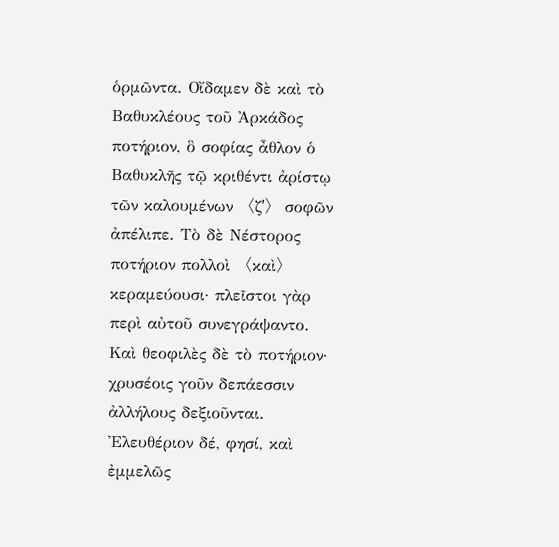ὁρμῶντα. Οἴδαμεν δὲ καὶ τὸ Βαθυκλέους τοῦ Ἀρκάδος ποτήριον, ὃ σοφίας ἆθλον ὁ Βαθυκλῆς τῷ κριθέντι ἀρίστῳ τῶν καλουμένων 〈ζʹ〉 σοφῶν ἀπέλιπε. Τὸ δὲ Νέστορος ποτήριον πολλοὶ 〈καὶ〉 κεραμεύουσι· πλεῖστοι γὰρ περὶ αὐτοῦ συνεγράψαντο. Καὶ θεοφιλὲς δὲ τὸ ποτήριον· χρυσέοις γοῦν δεπάεσσιν ἀλλήλους δεξιοῦνται. Ἐλευθέριον δέ, φησί, καὶ ἐμμελῶς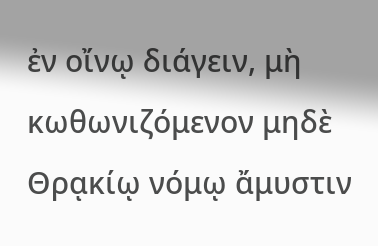ἐν οἴνῳ διάγειν, μὴ κωθωνιζόμενον μηδὲ Θρᾳκίῳ νόμῳ ἄμυστιν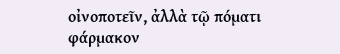οἰνοποτεῖν, ἀλλὰ τῷ πόματι φάρμακον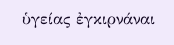ὑγείας ἐγκιρνάναι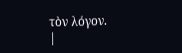τὸν λόγον.
|